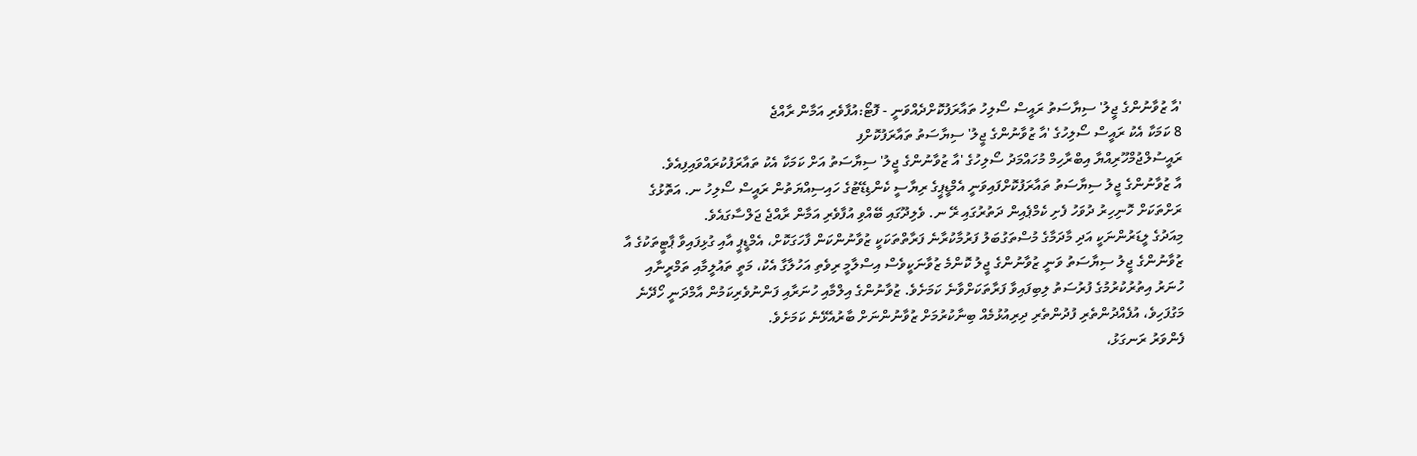'އާ ޒުވާނުންގެ ޖީލު' ސިޔާސަތު ރައީސް ސޯލިހު ތައާރަފުކޮށްދެއްވަނީ - ފޮޓޯ:އުފާވެރި އަމާން ރާއްޖެ
8 ކަމަކާ އެކު ރައީސް ސޯލިހުގެ 'އާ ޒުވާނުންގެ ޖީލު' ސިޔާސަތު ތައާރަފުކޮށްފި
ރައީސުލްޖުމްހޫރިއްޔާ އިބްރާހިމް މުހައްމަދު ސޯލިހުގެ 'އާ ޒުވާނުންގެ ޖީލު' ސިޔާސަތު އަށް ކަމަކާ އެކު ތައާރަފުކުރައްވައިފިއެވެ.
އާ ޒުވާނުންގެ ޖީލު ސިޔާސަތު ތައާރަފުކޮށްފައިވަނީ އެމްޑީޕީގެ ރިޔާސީ ކެންޑިޑޭޓުގެ ހައިސިއްޔަތުން ރައީސް ސޯލިހު ނ. އަތޮޅުގެ ރަށްތަކަށް ހޮނިހިރު ދުވަހު ފެށި ކެމްޕެއިން ދަތުރުގައި ރޭ ނ. ވެލިދޫގައި ބޭއްވި އުފާވެރި އަމާން ރާއްޖެ ޖަލްސާގައެވެ.
މިއަދުގެ ލީޑަރުންނަކީ އަދި މާދަމާގެ މުސްތަގުބަލު ފަރުމާކުރާނެ ފަރާތްތަކަކީ ޒުވާނުންކަން ފާހަގަކޮށް، އެމްޑީޕީ އާއި ގުޅިފައިވާ ޕާޓީތަކުގެ އާ ޒުވާނުންގެ ޖީލު ސިޔާސަތު ވަނީ ޒުވާނުންގެ ޖީލު ކޮންމެ ޒުވާނަކީވެސް އިސްލާމީ ރިވެތި އަހުލާގާ އެކު، މަތީ ތައުލީމާއި ތަމްރީނާއި ހުނަރު އިތުރުކުރުމުގެ ފުރުސަތު ލިބިފައިވާ ފަރާތަކަށްވާނެ ކަމަށެވެ. ޒުވާނުންގެ އިލްމާއި ހުނަރާއި ފަންނުވެރިކަމުން އާމްދަނީ ހޯދޭނެ މަގުފަހިވެ، އުފެއްދުންތެރި ފުދުންތެރި ދިރިއުޅުމެއް ބިނާކުރުމަށް ޒުވާނުންނަށް ބާރުއެޅޭނެ ކަމަށެވެ.
ފެންވަރު ރަނގަޅު،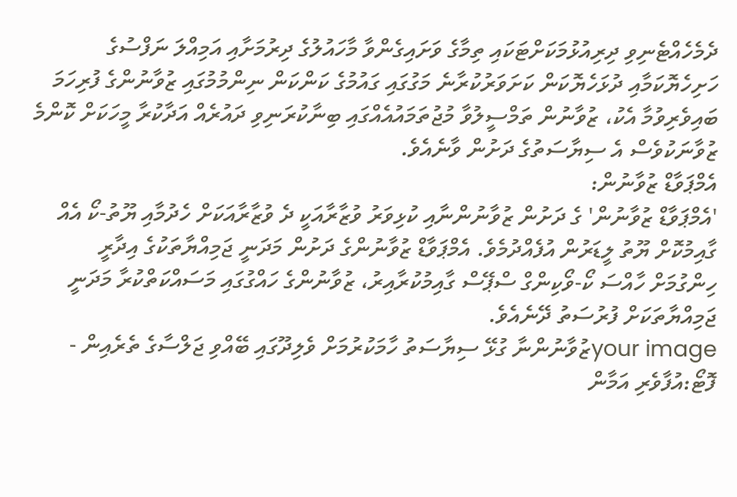ދެމެހެއްޓެނިވި ދިރިއުޅުމަކަށްޓަކައި ތިމާގެ ވަށައިގެންވާ މާހައުލުގެ ދިރުމަށާއި އަމިއްލަ ނަފްސުގެ ހަށިހެޔޮކަމާއި ދުޅަހެޔޮކަން ކަށަވަރުކުރާނެ މަގުގައި ގައުމުގެ ކަންކަން ނިންމުމުގައި ޒުވާނުންގެ ފުރިހަމަ ބައިވެރިވުމާ އެކު، ޒުވާނުން ތަމްސީލުވާ މުޖުތަމައުއެއްގައި ބިނާކުރަނިވި ދައުރެއް އަދާކުރާ މީހަކަށް ކޮންމެ ޒުވާނަކުވެސް އެ ސިޔާސަތުގެ ދަށުން ވާނެއެވެ.
އެމްޕަވާޑް ޒުވާނުން:
'އެމްޕަވާޑް ޒުވާނުން' ގެ ދަށުން ޒުވާނުންނާއި ކުޅިވަރު ވުޒާރާއަކީ ދެ ވުޒާރާއަކަށް ހެދުމާއި ޔޫތު-ކޯ އެއް ގާއިމުކޮށް ޔޫތު ލީޑަރުން އުފެއްދުމެވެ. އެމްޕަވާޑް ޒުވާނުންގެ ދަށުން މަދަނީ ޖަމިއްޔާތަކުގެ އިދާރީ ހިންގުމަށް ހާއްސަ ކޯ-ވޯކިންގް ސްޕޭސް ގާއިމުކުރާއިރު، ޒުވާނުންގެ ހައްގުގައި މަސައްކަތްކުރާ މަދަނީ ޖަމިއްޔާތަކަށް ފުރުސަތު ދޭނެއެވެ.
your imageޒުވާނުންނާ ގުޅޭ ސިޔާސަތު ހާމަކުރުމަށް ވެލިދޫގައި ބޭއްވި ޖަލްސާގެ ތެރެއިން - ފޮޓޯ:އުފާވެރި އަމާން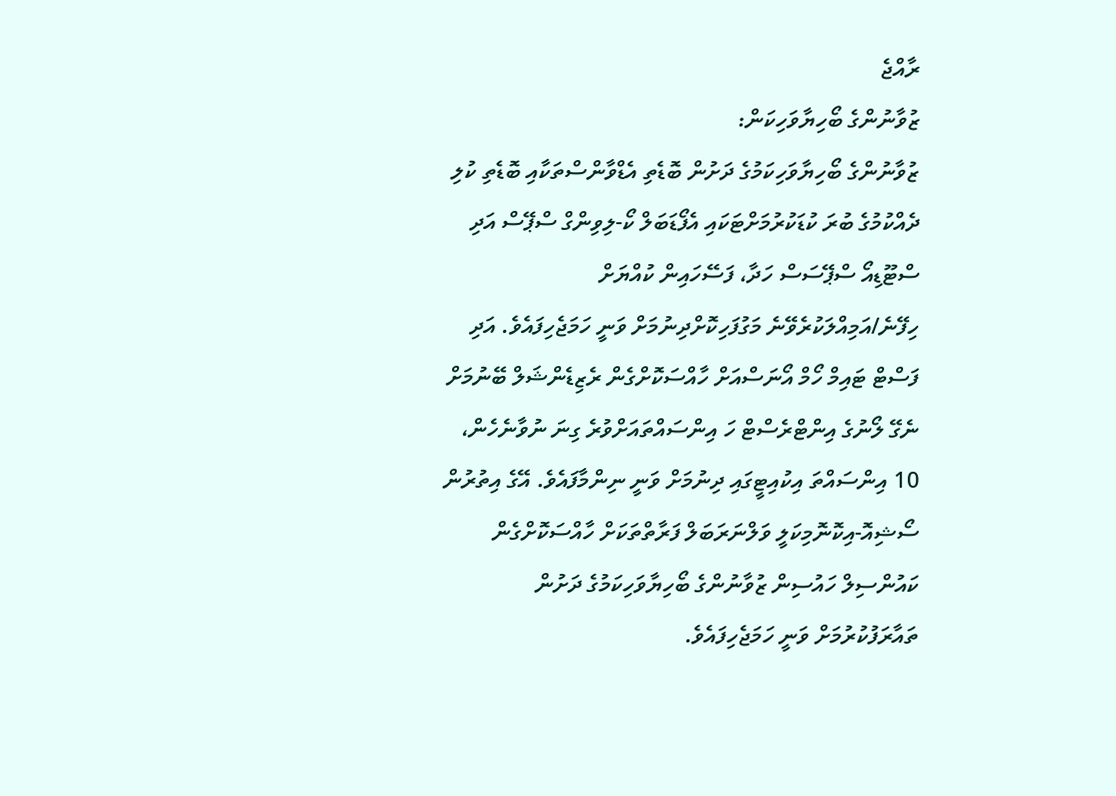ރާއްޖެ
ޒުވާނުންގެ ބޯހިޔާވަހިކަން:
ޒުވާނުންގެ ބޯހިޔާވަހިކަމުގެ ދަށުން ބޮޑެތި އެޑްވާންސްތަކާއި ބޮޑެތި ކުލި ދެއްކުމުގެ ބުރަ ކުޑަކުރުމަށްޓަކައި އެފޯޑަބަލް ކޯ-ލިވިންގް ސްޕޭސް އަދި ސްޓޫޑިއޯ ސްޕޭސަސް ހަދާ، ފަސޭހައިން ކުއްޔަށް ހިފޭނެ/އަމިއްލަކުރެވޭނެ މަގުފަހިކޮށްދިނުމަށް ވަނީ ހަމަޖެހިފައެވެ. އަދި ފަސްޓް ޓައިމް ހޯމް އޯނަސްއަށް ހާއްސަކޮށްގެން ރެޒިޑެންޝަލް ބޭނުމަށް ނެގޭ ލޯނުގެ އިންޓްރެސްޓް ހަ އިންސައްތައަށްވުރެ ގިނަ ނުވާނެހެން، 10 އިންސައްތަ އިކުއިޓީގައި ދިނުމަށް ވަނީ ނިންމާފައެވެ. އޭގެ އިތުރުން ސޯޝިއޮ-އިކޮނޮމިކަލީ ވަލްނަރަބަލް ފަރާތްތަކަށް ހާއްސަކޮށްގެން ކައުންސިލް ހައުސިން ޒުވާނުންގެ ބޯހިޔާވަހިކަމުގެ ދަށުން ތައާރަފުކުރުމަށް ވަނީ ހަމަޖެހިފައެވެ.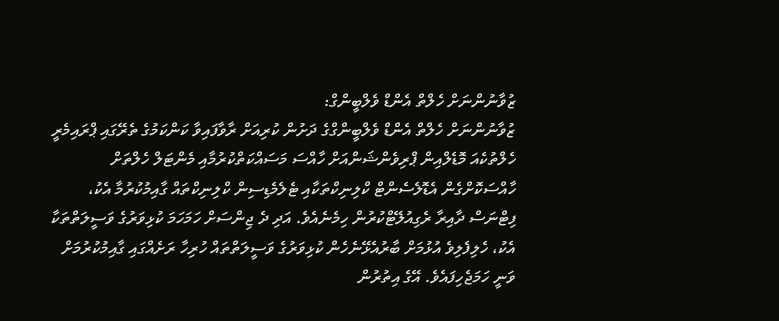ޒުވާނުންނަށް ހެލްތް އެންޑް ވެލްބީންގް:
ޒުވާނުންނަށް ހެލްތް އެންޑް ވެލްބީންގްގެ ދަށުން ކުރިއަށް ރާވާފައިވާ ކަންކަމުގެ ތެރޭގައި ޕްރައިމެރީ ހެލްތުކެއަ މޮޑެލްއިން ޕްރިވެންޝަންއަށް ހާއްސަ މަސައްކަތްކުރުމާއި މެންޓަލް ހެލްތަށް ހާއްސަކޮށްގެން އެޑޮލެސެންޓް ކްލިނިކްތަކާއި ޓެލެމެޑިސިން ކްލިނިކްތައް ގާއިމުކުރުމާ އެކު، ފިޓްނަސް ދާއިރާ ރެގިއުލޭޓްކުރުން ހިމެނެއެވެ. އަދި ދެ ޖިންސަށް ހަމަހަމަ ކުޅިވަރުގެ ވަސީލަތްތަކާ އެކު، ހެލިފެލިވެ އުޅުމަށް ބާރުއެޅޭނެހެން ކުޅިވަރުގެ ވަސީލަތްތައް ހުރިހާ ރަށެއްގައި ގާއިމުކުރުމަށް ވަނީ ހަމަޖެހިފައެވެ. އޭގެ އިތުރުން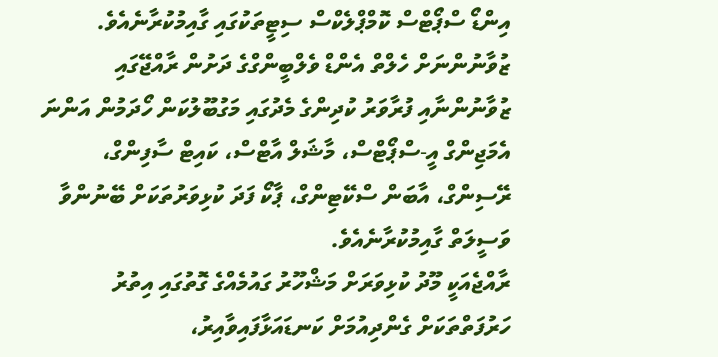އިންޑޯ ސްޕޯޓްސް ކޮމްޕްލެކްސް ސިޓީތަކުގައި ގާއިމުކުރާނެއެވެ. ޒުވާނުންނަށް ހެލްތް އެންޑް ވެލްބީންގްގެ ދަށުން ރާއްޖޭގައި ޒުވާނުންނާއި ފުރާވަރު ކުދިންގެ މެދުގައި މަގުބޫލުކަން ހޯދަމުން އަންނަ އެމަޖިންގް އީ-ސްޕޯޓްސް، މާޝަލް އާޓްސް، ކައިޓް ސާފިންގް، ރޭސިންގް، އާބަން ސްކޭޓިންގް، ޕާކޯ ފަދަ ކުޅިވަރުތަކަށް ބޭނުންވާ ވަސީލަތް ގާއިމުކުރާނެއެވެ.
ރާއްޖެއަކީ މޫދު ކުޅިވަރަށް މަޝްހޫރު ގައުމެއްގެ ގޮތުގައި އިތުރު ހަރުފަތްތަކަށް ގެންދިއުމަށް ކަނޑައަޅާފައިވާއިރު،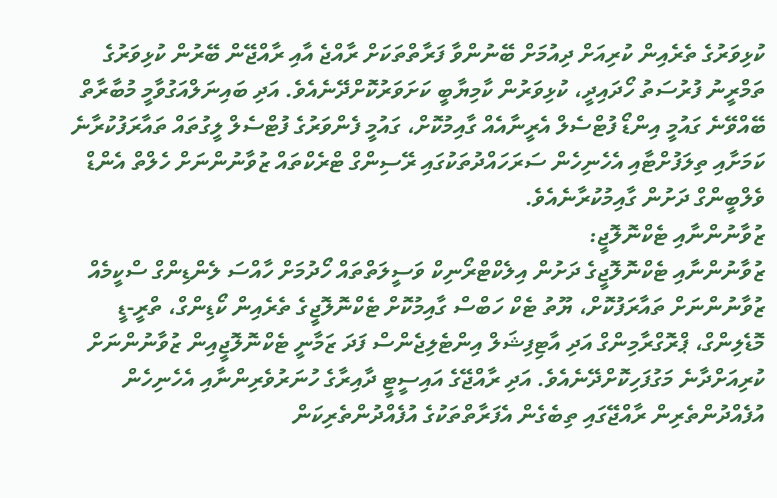ކުޅިވަރުގެ ތެރެއިން ކުރިއަށް ދިއުމަށް ބޭނުންވާ ފަރާތްތަކަށް ރާއްޖެ އާއި ރާއްޖޭން ބޭރުން ކުޅިވަރުގެ ތަމްރީނު ފުރުސަތު ހޯދައިދީ، ކުޅިވަރުން ކާމިޔާބީ ކަށަވަރުކޮށްދޭނެއެވެ. އަދި ބައިނަލްއަގުވާމީ މުބާރާތް ބޭއްވޭނެ ގައުމީ އިންޑޯ ފުޓްސެލް އެރީނާއެއް ގާއިމުކޮށް، ގައުމީ ފެންވަރުގެ ފުޓްސެލް ލީގުތައް ތައާރަފުކުރާނެ ކަމަށާއި ތިލަފުށްޓާއި އެހެނިހެން ސަރަހައްދުތަކުގައި ރޭސިންގް ޓްރެކްތައް ޒުވާނުންނަށް ހެލްތް އެންޑް ވެލްބީންގް ދަށުން ގާއިމުކުރާނެއެވެ.
ޒުވާނުންނާއި ޓެކްނޮލޮޖީ:
ޒުވާނުންނާއި ޓެކްނޮލޮޖީގެ ދަށުން އިލެކްޓްރޯނިކް ވަސީލަތްތައް ހޯދުމަށް ހާއްސަ ލެންޑިންގް ސްކީމެއް ޒުވާނުންނަށް ތައާރަފުކޮށް، ޔޫތު ޓެކް ހަބްސް ގާއިމުކޮށް ޓެކްނޮލޮޖީގެ ތެރެއިން ކޯޑިންގް، ތްރީ-ޑީ މޮޑެލިންގް، ޕްރޮގްރާމިންގް އަދި އާޓިފިޝަލް އިންޓެލިޖެންސް ފަދަ ޒަމާނީ ޓެކްނޮލޮޖީއިން ޒުވާނުންނަށް ކުރިއަށްދާނެ މަގުފަހިކޮށްދޭނެއެވެ. އަދި ރާއްޖޭގެ އައިސީޓީ ދާއިރާގެ ހުނަރުވެރިންނާއި އެހެނިހެން އުފެއްދުންތެރިން ރާއްޖޭގައި ތިބެގެން އެފަރާތްތަކުގެ އުފެއްދުންތެރިކަން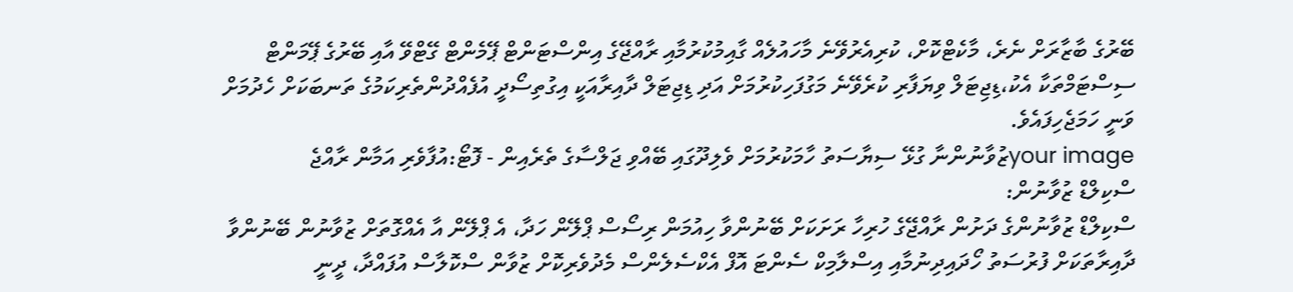ބޭރުގެ ބާޒާރަށް ނެރެ، މާކެޓްކޮށް، ކުރިއެރުވޭނެ މާހައުލެއް ގާއިމުކުރުމާއި ރާއްޖޭގެ އިންސްޓަންޓް ޕޭމެންޓް ގޭޓްވޭ އާއި ބޭރުގެ ޕޭމަންޓް ސިސްޓަމްތަކާ އެކު،ޑިޖިޓަލް ވިޔަފާރި ކުރެވޭނެ މަގުފަހިކުރުމަށް އަދި ޑިޖިޓަލް ދާއިރާއަކީ އިގުތިސޯދީ އުފެއްދުންތެރިކަމުގެ ތަނބަކަށް ހެދުމަށް ވަނީ ހަމަޖެހިފައެވެ.
your imageޒުވާނުންނާ ގުޅޭ ސިޔާސަތު ހާމަކުރުމަށް ވެލިދޫގައި ބޭއްވި ޖަލްސާގެ ތެރެއިން - ފޮޓޯ:އުފާވެރި އަމާން ރާއްޖެ
ސްކިލްޑް ޒުވާނުން:
ސްކިލްޑް ޒުވާނުންގެ ދަށުން ރާއްޖޭގެ ހުރިހާ ރަށަކަށް ބޭނުންވާ ހިއުމަން ރިސޯސް ޕްލޭން ހަދާ، އެ ޕްލޭން އާ އެއްގޮތަށް ޒުވާނުން ބޭނުންވާ ދާއިރާތަކަށް ފުރުސަތު ހޯދައިދިނުމާއި އިސްލާމިކް ސެންޓަ އޮފް އެކްސެލެންސް މެދުވެރިކޮށް ޒުވާން ސްކޮލާސް އުފައްދާ، ދީނީ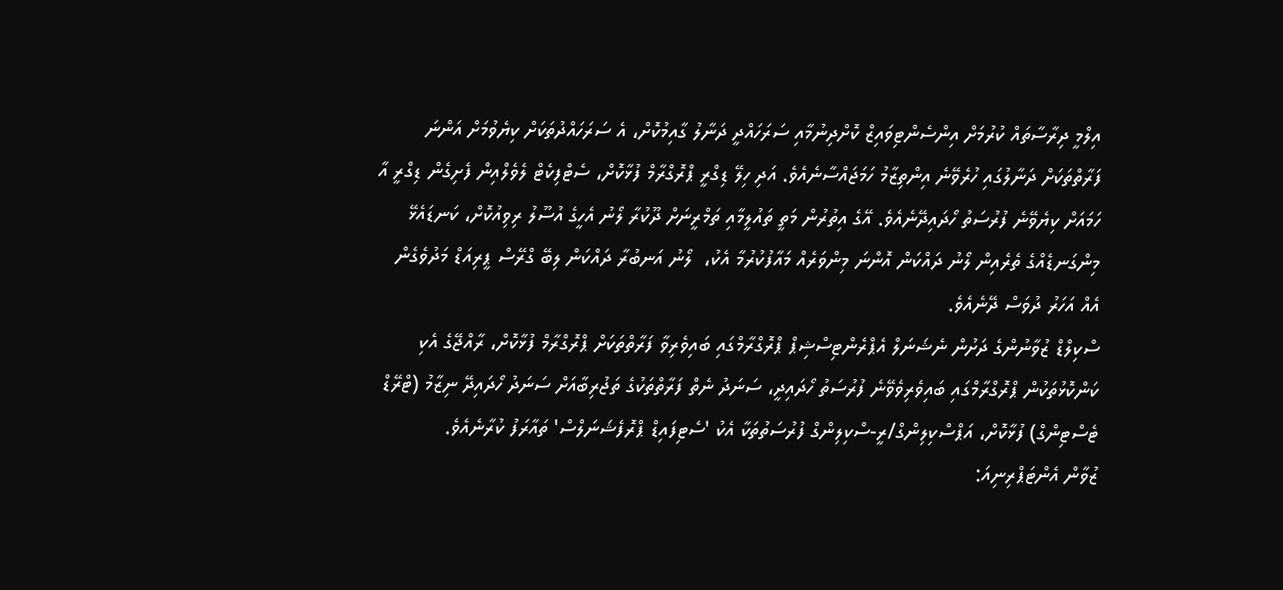އިލްމީ ދިރާސާތައް ކުރުމަށް އިންސެންޓިވައިޒް ކޮށްދިނުމާއި ސަރަހައްދީ ދަނާލު ގާއިމުކޮށް، އެ ސަރަހައްދުތަކަށް ކިޔެވުމަށް އަންނަ ފަރާތްތަކަށް ދަނާލުގައި ހުރެވޭނެ އިންތިޒާމު ހަމަޖައްސާނެއެވެ. އަދި ހިލޭ ޑިގްރީ ޕްރޮގްރާމް ފުޅާކޮށް، ސެޓްފިކެޓް ލެވެލްއިން ފެށިގެން ޑިގްރީ އާ ހަމައަށް ކިޔެވޭނެ ފުރުސަތު ހޯދައިދޭނެއެވެ. އޭގެ އިތުރުން މަތީ ތައުލީމާއި ތަމްރީނަށް ދޫކުރާ ލޯނު އެހީގެ އުސޫލު ރިވިއުކޮށް، ކަނޑައެޅޭ މިންގަނޑެއްގެ ތެރެއިން ލޯނު ދައްކަން އޮންނަ މިންވަރެއް މައާފުކުރުމާ އެކު،  ލޯނު އަނބުރާ ދައްކަން ލިބޭ ގްރޭސް ޕީރިއަޑް މަދުވެގެން އެއް އަހަރު ދުވަސް ދޭނެއެވެ.
ސްކިލްޑް ޒުވާނުންގެ ދަށުން ނެޝަނަލް އެޕްރެންޓިސްޝިޕް ޕްރޮގްރާމްގައި ބައިވެރިވާ ފަރާތްތަކަށް ޕްރޮގްރާމް ފުޅާކޮށް، ރާއްޖޭގެ އެކި ކަންކޮޅުތަކުން ޕްރޮގްރާމްގައި ބައިވެރިވެވޭނެ ފުރުސަތު ހޯދައިދީ، ސަނަދު ނެތް ފަރާތްތަކުގެ ތަޖުރިބާއަށް ސަނަދު ހޯދައިދޭ ނިޒާމު (ޓްރޭޑް ޓެސްޓިންގް) ފުޅާކޮށް، އަޕްސްކިލިންގް/ރީ-ސްކިލިންގް ފުރުސަތުތަކާ އެކު 'ސެޓިފައިޑް ޕްރޮފެޝަނަލްސް' ތައާރަފު ކުރާނެއެވެ.
ޒުވާން އެންޓަޕްރިނިއަ: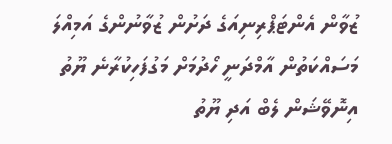ޒުވާން އެންޓަޕްރިނިއަގެ ދަށުން ޒުވާނުންގެ އަމިއްލަ މަސައްކަތުން އާމްދަނީ ހޯދުމަށް މަގުފަހިކުރާނެ ޔޫތު އިނޮވޭޝަން ލެބް އަދި ޔޫތު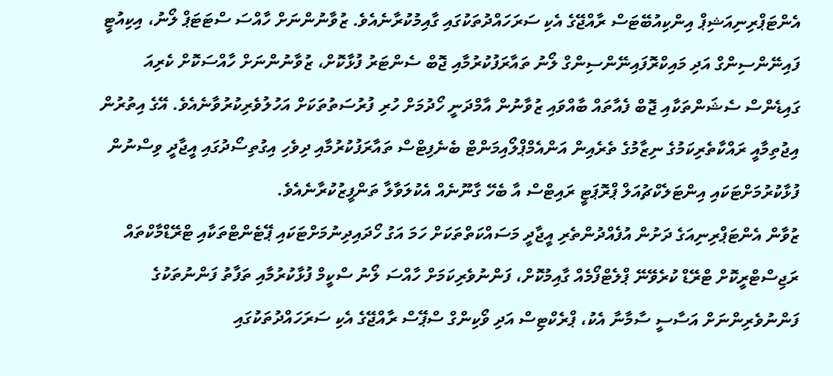އެންޓަޕްރިނިއަޝިޕް އިންކިއުބޭޓަސް ރާއްޖޭގެ އެކި ސަރަހައްދުތަކުގައި ގާއިމުކުރާނެއެވެ. ޒުވާނުންނަށް ހާއްސަ ސްޓަޓަޕް ލޯނު، އިކިއުޓީ ފައިނޭންސިންގް އަދި މައިކްރޮފައިނޭންސިންގް ލޯނު ތައާރަފުކުރުމާއި ޖޮބް ސެންޓަރު ފުޅާކޮށް، ޒުވާނުންނަށް ހާއްސަކޮށް ކެރިއަ ގައިޑެންސް ސެޝަންތަކާއި ޖޮބް ފެއާތައް ބާއްވައި ޒުވާނުން އާމްދަނީ ހޯދުމަށް ހުރި ފުރުސަތުތަކަށް އަހުލުވެރިކުރުވާނެއެވެ. އޭގެ އިތުރުން އިޖުތިމާއީ ރައްކާތެރިކަމުގެ ނިޒާމުގެ ތެރެއިން އަންއެމްޕްލޯއިމަންޓް ބެނެފިޓްސް ތައާރަފުކުރުމާއި ދިވެހި އިގުތިސޯދުގައި އީޖާދީ ވިސްނުން ފުޅާކުރުމަށްޓަކައި އިންޓަލެކްޗުއަލް ޕްރޮޕަޓީ ރައިޓްސް އާ ބެހޭ ގާނޫނެއް އެކުލަވާލާ ތަންފީޒުކުރާނެއެވެ.
ޒުވާން އެންޓަޕްރިނިއަގެ ދަށުން އުފެއްދުންތެރި އީޖާދީ މަސައްކަތްތަކަށް ހަމަ އަގު ހޯދައިދިނުމަށްޓަކައި ޕޭޓެންޓްތަކާއި ޓްރޭޑްމާކްތައް ރަޖިސްޓްރީކޮށް ޓްރޭޑް ކުރެވޭނޭ ޕްލެޓްފޯމެއް ގާއިމުކޮށް، ފަންނުވެރިކަމަށް ހާއްސަ ލޯނު ސްކީމް ފުޅާކުރުމާއި ތަފާތު ފަންނުތަކުގެ ފަންނުވެރިންނަށް އަސާސީ ސާމާނާ އެކު، ޕްރެކްޓިސް އަދި ވޯކިންގް ސްޕޭސް ރާއްޖޭގެ އެކި ސަރަހައްދުތަކުގައި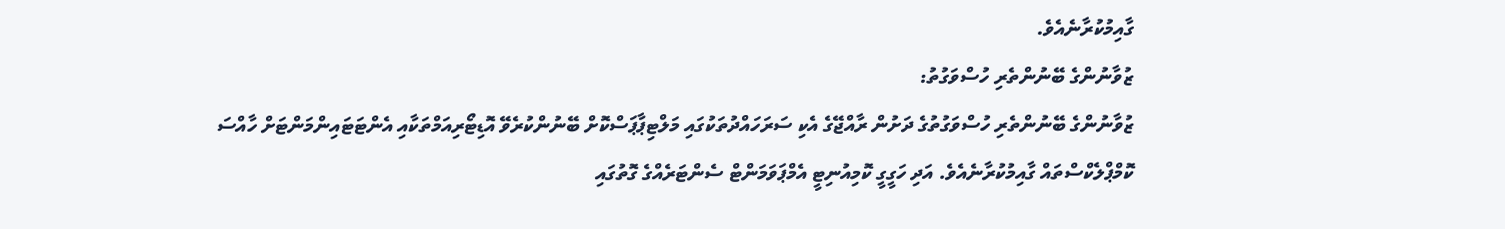ގާއިމުކުރާނެއެވެ.
ޒުވާނުންގެ ބޭނުންތެރި ހުސްވަގުތު:
ޒުވާނުންގެ ބޭނުންތެރި ހުސްވަގުތުގެ ދަށުން ރާއްޖޭގެ އެކި ސަރަހައްދުތަކުގައި މަލްޓިޕާޕަސްކޮށް ބޭނުންކުރެވޭ އޮޑިޓޯރިއަމްތަކާއި އެންޓަޓައިންމަންޓަށް ހާއްސަ ކޮމްޕްލެކްސްތައް ގާއިމުކުރާނެއެވެ. އަދި ހަގީގީ ކޮމިއުނިޓީ އެމްޕަވަމަންޓް ސެންޓަރެއްގެ ގޮތުގައި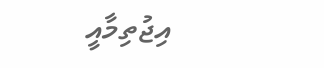އިޖުތިމާއީ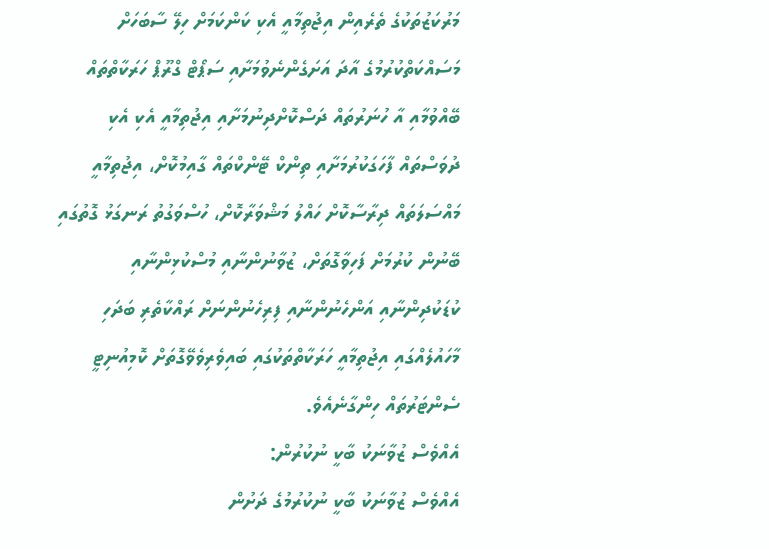މަރުކަޒުތަކުގެ ތެރެއިން އިޖުތިމާއީ އެކި ކަންކަމަށް ހިލޭ ސާބަހަށް މަސައްކަތްކުރުމުގެ އާދަ އަށަގެންނެވުމަށާއި ސަޕޯޓް ގްރޫޕް ހަރަކާތްތައް ބޭއްވުމާއި އާ ހުނަރުތައް ދަސްކޮށްދިނުމަށާއި އިޖުތިމާއީ އެކި އެކި ދުވަސްތައް ފާހަގަކުރުމަށާއި ތިންކް ޓޭންކްތައް ގާއިމުކޮށް، އިޖުތިމާއީ މައްސަލަތައް ދިރާސާކޮށް ހައްލު މަޝްވަރާކޮށް، ހުސްވަގުތު ރަނގަޅު ގޮތުގައި ބޭނުން ކުރުމަށް ފަހިވާގޮތަށް، ޒުވާނުންނާއި މުސްކުޅިންނާއި ކުޑަކުދިންނާއި އަންހެނުންނާއި ފިރިހެނުންނަށް ރައްކާތެރި ބަދަހި މާހައުލެއްގައި އިޖުތިމާއީ ހަރަކާތްތަކުގައި ބައިވެރިވެވޭގޮތަށް ކޮމިއުނިޓީ ސެންޓަރުތައް ހިންގާނެއެވެ.
އެއްވެސް ޒުވާނަކު ބާކީ ނުކުރުން:
އެއްވެސް ޒުވާނަކު ބާކީ ނުކުރުމުގެ ދަށުން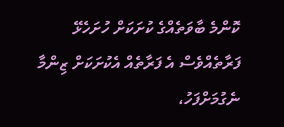ކޮންމެ ބާވަތެއްގެ ކުށަކަށް ހުށަހެޅޭ ފަރާތެއްވެސް އެ ފަރާތެއް އެކުށަކަށް ޒިންމާ ނެގުމަށްފަހު،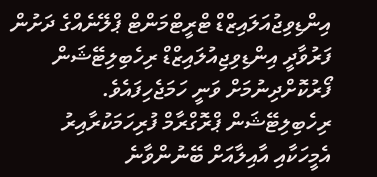އިންޑިވިޖުއަލައިޒްޑް ޓްރީޓްމަންޓް ޕްލޭނެއްގެ ދަށުން ފަރުވާދީ އިންޑިވިޖިއުލައިޒްޑް ރިހެބިލިޓޭޝަން ފޯރުކޮށްދިނުމަށް ވަނީ ހަމަޖެހިފައެވެ. ރިހެބިލިޓޭޝަން ޕްރޮގްރާމް ފުރިހަމަކުރާއިރު އެމީހަކާއި އާއިލާއަށް ބޭނުންވާނެ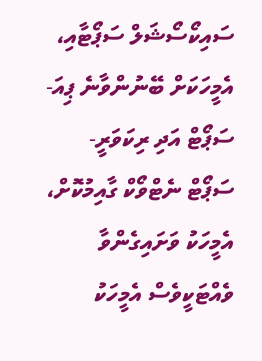ސައިކޯސޯޝަލް ސަޕޯޓާއި، އެމީހަކަށް ބޭނުންވާނެ ޕިއަ-ސަޕޯޓް އަދި ރިކަވަރީ-ސަޕޯޓް ނެޓްވޯކް ގާއިމުކޮށް، އެމީހަކު ވަށައިގެންވާ ވެއްޓަކީވެސް އެމީހަކު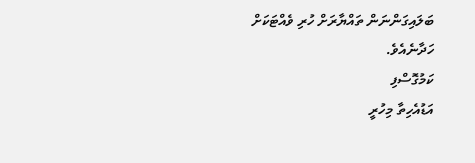ބަލައިގަންނަން ތައްޔާރަށް ހުރި ވެއްޓަކަށް ހަދާނެއެވެ.
ކަމުގޮސްފި
އަޑުއެހިތާ މިހުރީ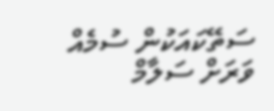ސަތޭކައަކުން ސުމެއް
ވަރަށް ސަލާމް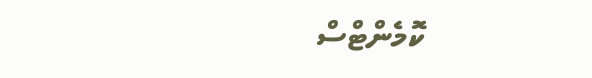ކޮމެންޓްސް